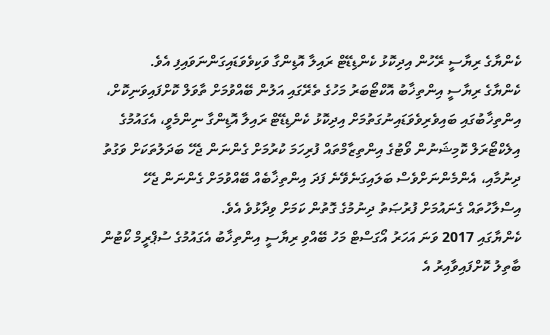ކެންޔާގެ ރިޔާސީ ރޭހުން އިދިކޮޅު ކެންޑިޑޭޓް ރައިލާ އޮޑިންގާ ވަކިވެވަޑައިގަންނަވައިފި އެވެ.
ކެންޔާގެ ރިޔާސީ އިންތިޚާބު އޮކްޓޯބަރު މަހުގެ ތެރޭގައި އަލުން ބޭއްވުމަށް ތާވަލް ކޮށްފައިވަނިކޮށް، އިންތިޚާބުގައި ބައިވެރިވެވަޑައިނުގަތުމަށް އިދިކޮޅު ކެންޑިޑޭޓް ރައިލާ އޮޑިންގާ ނިންމެވީ، އެގައުމުގެ އިލެކްޓޯރަލް ކޮމިޝަނުން ވޯޓުގެ އިންތިޒާމްތައް ފުރިހަމަ ކުރުމަށް ގެންނަން ޖެހޭ ބަދަލުތަކަށް ވަގުތު ދިނުމާއި، އެންމެންނަށްވެސް ބަލައިގަނެވޭނެ ފަދަ އިންތިޚާބެއް ބޭއްވުމަށް ގެންނަން ޖެހޭ އިސްލާހުތައް ގެނައުމަށް ފުރުޞަތު ދިނުމުގެ ގޮތުން ކަމަށް ވިދާޅުވެ އެވެ.
ކެންޔާގައި 2017 ވަނަ އަހަރު އޯގަސްޓް މަހު ބޭއްވި ރިޔާސީ އިންތިޚާބު އެގައުމުގެ ސުޕްރީމް ކޯޓުން ބާތިލު ކޮށްފައިވާއިރު އެ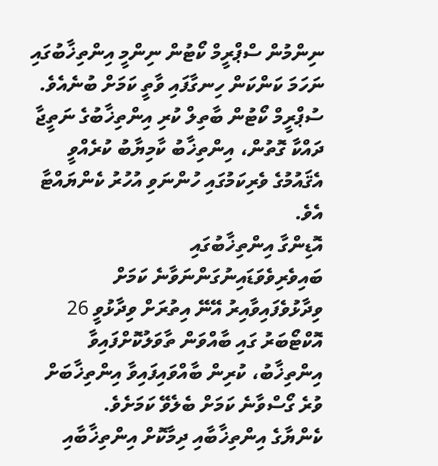ނިންމުން ސްޕްރީމް ކޯޓުން ނިންމީ އިންތިޚާބުގައި ނަހަމަ ކަންކަން ހިނގާފައި ވާތީ ކަމަށް ބުނެއެވެ. ސުޕްރީމް ކޯޓުން ބާތިލް ކުރި އިންތިޚާބުގެ ނަތީޖާ ދައްކާ ގޮތުން، އިންތިޚާބު ކާމިޔާބު ކުރެއްވީ އެޤައުމުގެ ވެރިކަމުގައި ހުންނަވި އުހުރު ކެންޔައްޓާ އެވެ.
އޮޑިންގާ އިންތިޚާބުގައި ބައިވެރިވެވަޑައިނުގަންނަވާނެ ކަމަށް ވިދާޅުވެފައިވާއިރު އޭނޭ އިތުރަށް ވިދާޅުވީ 26 އޮކްޓޯބަރު ގައި ބާއްވަން ތާވަލުކޮށްފައިވާ އިންތިޚާބު، ކުރިން ބާއްވައިފައިވާ އިންތިޚާބަށް ވުރެ ގޯސްވާނެ ކަމަށް ބެލެވޭ ކަމަށެވެ.
ކެންޔާގެ އިންތިޚާބާއި ދިމާކޮށް އިންތިޚާބާއި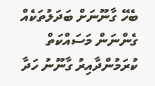ބެހޭ ގާނޫނަށް ބަދަލުތަކެއް ގެންނަން މަސައްކަތް ކުރަމުންދާއިރު ގާނޫނު ހަދާ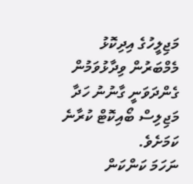މަޖިލީހުގެ އިދިކޮޅު މެމްބަރުން ވިދާޅުވަމުން ގެންދަވަނީ ގާނުނު ހަދާ މަޖިލިސް ބޯއިކޮޓް ކުރާނެ ކަމަށެވެ.
ނަހަމަ ކަންކަން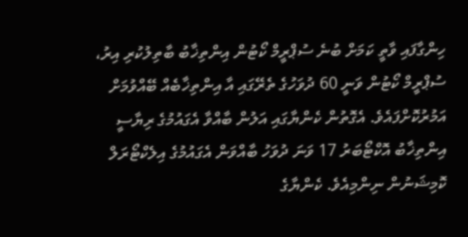ހިންގާފައި ވާތީ ކަމަށް ބުނެ ސުޕްރީމް ކޯޓުން އިންތިޚާބު ބާތިލުކުރި އިރު، ސުޕްރީމް ކޯޓުން ވަނީ 60 ދުވަހުގެ ތެރޭގައި އާ އިންތިޚާބެއް ބޭއްވުމަށް އަމުރުކޮށްފައެވެ. އެގޮތުން ކެންޔާގައި އަލުން ބާއްވާ އެގައުމުގެ ރިޔާސީ އިންތިޚާބު އޮކްޓޯބަރު 17 ވަނަ ދުވަހު ބާއްވަން އެގައުމުގެ އިލެކްޓޯރަލް ކޮމިޝަނުން ނިންމިއެވެ. ކެންޔާގެ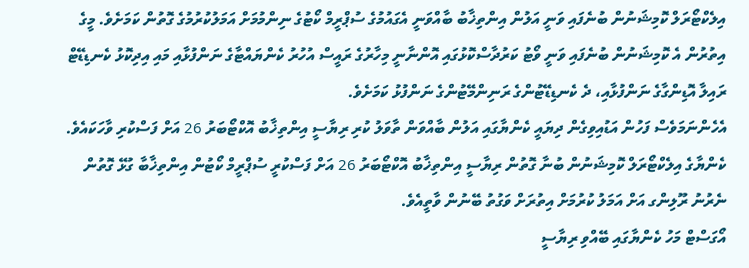އިލެކްޓޯރަލް ކޮމިޝަނުން ބުނެފައި ވަނީ އަލުން އިންތިޚާބު ބާއްވަނީ އެގައުމުގެ ސުޕްރީމް ކޯޓުގެ ނިންމުމަށް އަމަލުކުރުމުގެ ގޮތުން ކަމަށެވެ. މީގެ އިތުރުން އެ ކޮމިޝަނުން ބުނެފައި ވަނީ ވޯޓު ކަރުދާސްކޮޅުގައި އޮންނާނީ މިހާރުގެ ރައީސް އުހުރު ކެންޔައްޓާގެ ނަންފުޅާއި މައި އިދިކޮޅު ކެނޑިޑޭޓް ރައިލާ އޮޑިންގާގެ ނަންފުޅާއި، ދެ ކެނޑިޑޭޓުންގެ ރަނިންމޭޓުންގެ ނަންފުޅު ކަމަށެވެ.
އެހެންނަމަވެސް ފަހުން އަޑުއިވިގެން ދިޔައީ ކެންޔާގައި އަލުން ބާއްވަން ތާވަލު ކުރި ރިޔާސީ އިންތިޚާބު އޮކްޓޯބަރު 26 އަށް ފަސްކުރި ވާހަކައެވެ. ކެންޔާގެ އިލެކްޓޯރަލް ކޮމިޝަނުން ބުނާ ގޮތުން ރިޔާސީ އިންތިޚާބު އޮކްޓޯބަރު 26 އަށް ފަސްކުރީ ސުޕްރީމް ކޯޓުން އިންތިޚާބާ ގުޅޭ ގޮތުން ނެރުނު ރޫލިންގ އަށް އަމަލު ކުރުމަށް އިތުރަށް ވަގުތު ބޭނުން ވާތީއެވެ.
އޯގަސްޓް މަހު ކެންޔާގައި ބޭއްވި ރިޔާސީ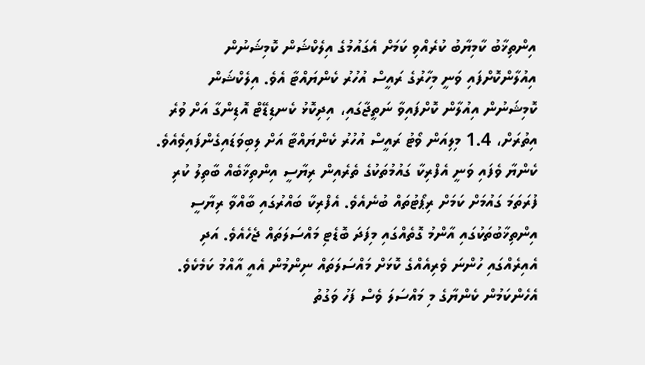އިންތިޚާބު ކާމިޔާބު ކުރެއްވި ކަމަށް އެގައުމުގެ އިލެކްޝަން ކޮމިޝަނުން އިއުލާންކޮށްފައި ވަނީ މިހާރުގެ ރައީސް އުހުރު ކެންޔައްޓާ އެވެ. އިލެކްޝަން ކޮމިޝަނުން އިއުލާން ކޮށްފައިވާ ނަތީޖާގައި، އިދިކޮޅު ކެނޑިޑޭޓް އޮޑިންގާ އަށް ވުރެ އިތުރަށް، 1.4 މިލިއަން ވޯޓު ރައީސް އުހުރު ކެންޔައްޓާ އަށް ލިބިވަޑައިގެންފައިވެއެވެ.
ކެންޔާ ވެފައި ވަނީ އެފްރިކާ ގައުމުތަކުގެ ތެރެއިން ރިޔާސީ އިންތިޚާބެއް ބާތިލު ކުރި ފުރަތަމަ ގައުމަށް ކަމަށް ރިޕޯޓުތައް ބުނެއެވެ. އެފްރިކާ ބައްރުގައި ބާއްވާ ރިޔާސީ އިންތިޚާބުތަކުގައި އާންމު ގޮތެއްގައި މިފަދަ ބޮޑެޓި މައްސަލަތައް ޖެހެއެވެ. އަދި އެއިރެއްގައި ހުންނަ ވެރިއެއްގެ ކޮޅަށް މައްސަލަތައް ނިންމުން އެއީ އާއްމު ކަމެކެވެ. އެހެންކަމުން ކެންޔާގެ މި މައްސަލަ ވެސް ފަހު ވަގުތު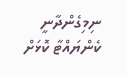ނިމިގެންދާނީ ކެންޔައްޓާ ކޮޅަށް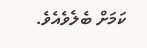ކަމަށް ބެލެވެއެވެ.